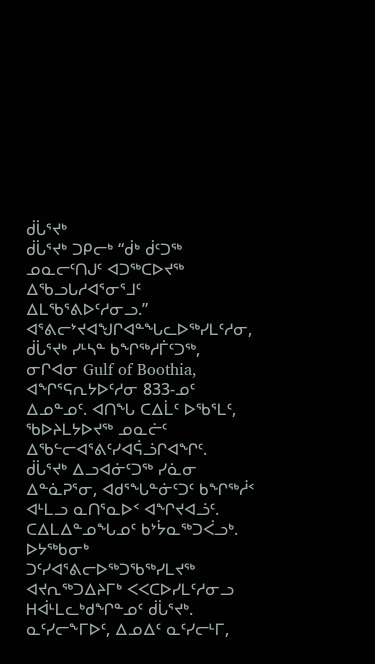ᑰᒑᕐᔪᒃ
ᑰᒑᕐᔪᒃ ᑐᑭᓕᒃ “ᑰᒃ ᑰᑦᑐᖅ ᓄᓇᓕᑦᑎᒍᑦ ᐊᑐᖅᑕᐅᔪᖅ ᐃᖃᓗᒐᓱᐊᕐᓂᕐᒧᑦ ᐃᒪᖃᕐᕕᐅᑦᓱᓂᓗ.” ᐊᕐᕕᓕᔾᔪᐊᖑᒋᐊᓐᖓᓚᐅᖅᓯᒪᑦᓱᓂ, ᑰᒑᕐᔪᒃ ᓯᒻᓴᓐ ᑲᖏᖅᓱᒦᑦᑐᖅ, ᓂᒋᐊᓂ Gulf of Boothia, ᐊᖏᕐᕋᕆᔭᐅᑦᓱᓂ 833-ᓄᑦ ᐃᓄᓐᓄᑦ. ᐊᑎᖓ ᑕᐃᒫᑦ ᐅᖃᕐᒪᑦ, ᖃᐅᔨᒪᔭᐅᔪᖅ ᓄᓇᓖᑦ ᐃᖃᓪᓕᐊᕐᕕᑦᓯᐊᕌᓘᒋᐊᖏᑦ.
ᑰᒑᕐᔪᒃ ᐃᓗᐊᓃᑦᑐᖅ ᓯᓈᓂ ᐃᓐᓈᕈᕐᓂ, ᐊᑯᕐᖓᓐᓃᑦᑐᑦ ᑲᖏᖅᓲᑉ ᐊᒻᒪᓗ ᓇᑎᕐᓇᐅᑉ ᐊᖏᔪᐊᓘᑦ. ᑕᐃᒪᐃᓐᓄᖓᓄᑦ ᑲᔾᔮᓇᖅᑐᐹᓗᒃ. ᐅᔭᖅᑲᓂᒃ ᑐᑦᓯᐊᕐᕕᓕᐅᖅᑐᖃᖅᓯᒪᔪᖅ ᐊᔪᕆᖅᑐᐃᔨᒥᒃ ᐸᐸᑕᐅᓯᒪᑦᓱᓂᓗ ᕼᐋᒻᒪᓚᒃᑯᖏᓐᓄᑦ ᑰᒑᕐᔪᒃ.
ᓇᑦᓯᓕᖕᒥᐅᑦ, ᐃᓄᐃᑦ ᓇᑦᓯᓕᒻᒥ,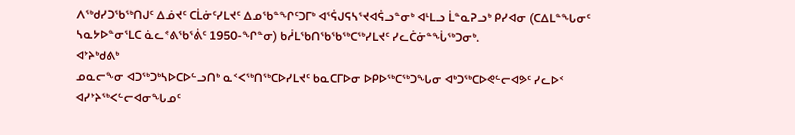ᐱᖅᑯᓯᑐᖃᖅᑎᒍᑦ ᐃᓅᔪᑦ ᑕᒫᓃᑦᓯᒪᔪᑦ ᐃᓄᖃᓐᖏᑦᑐᒥᒃ ᐊᕐᕌᒍᕋᓴᕐᔪᐊᕌᓗᓐᓂᒃ ᐊᒻᒪᓗ ᒫᓐᓇᕈᓗᒃ ᑭᓯᐊᓂ (ᑕᐃᒪᓐᖓᓂᑦ ᓴᓇᔭᐅᓐᓂᕐᒪᑕ ᓈᓚᕝᕕᖃᕐᕖᑦ 1950-ᖏᓐᓂ) ᑲᓲᒪᖃᑎᖃᖃᖅᑕᖅᓯᒪᔪᑦ ᓯᓚᑖᓃᓐᖔᖅᑐᓂᒃ.
ᐊᔾᔨᒃᑯᕕᒃ
ᓄᓇᓕᖕᓂ ᐊᑐᖅᑐᒃᓴᐅᑕᐅᓪᓗᑎᒃ ᓇᑉᐸᖅᑎᖅᑕᐅᓯᒪᔪᑦ ᑲᓇᑕᒥᐅᓂ ᐅᑭᐅᖅᑕᖅᑐᖓᓂ ᐊᒃᑐᖅᑕᐅᕙᓪᓕᐊᕗᑦ ᓯᓚᐅᑉ ᐊᓯᔾᔨᖅᐸᓪᓕᐊᓂᖓᓄᑦ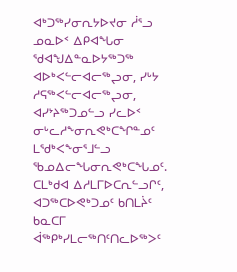ᐊᒃᑐᖅᓯᓂᕆᔭᐅᔪᓂ ᓲᕐᓗ ᓄᓇᐅᑉ ᐃᑭᐊᖓᓂ ᖁᐊᖑᐃᓐᓇᐅᔭᖅᑐᖅ  ᐊᐅᒃᐸᓪᓕᐊᓕᖅᖢᓂ, ᓯᒡᔭ ᓱᕋᖅᐸᓪᓕᐊᓕᖅᖢᓂ, ᐊᓯᔾᔨᖅᑐᓄᓪᓗ ᓯᓚᐅᑉ ᓂᒡᓚᓱᖕᓂᕆᕙᒃᑕᖏᓐᓄᑦ ᒪᖁᒃᐸᖕᓂᕐᒧᓪᓗ ᖃᓄᐃᓕᖓᓂᕆᕙᒃᑕᖓᓄᑦ.  ᑕᒪᒃᑯᐊ ᐃᓱᒪᒥᐅᑕᕆᓪᓗᒋᑦ, ᐊᑐᖅᑕᐅᕙᒃᑐᓄᑦ ᑲᑎᒪᔩᑦ ᑲᓇᑕᒥ ᐋᖅᑭᒃᓯᒪᓕᖅᑎᑦᑎᓚᐅᖅᐳᑦ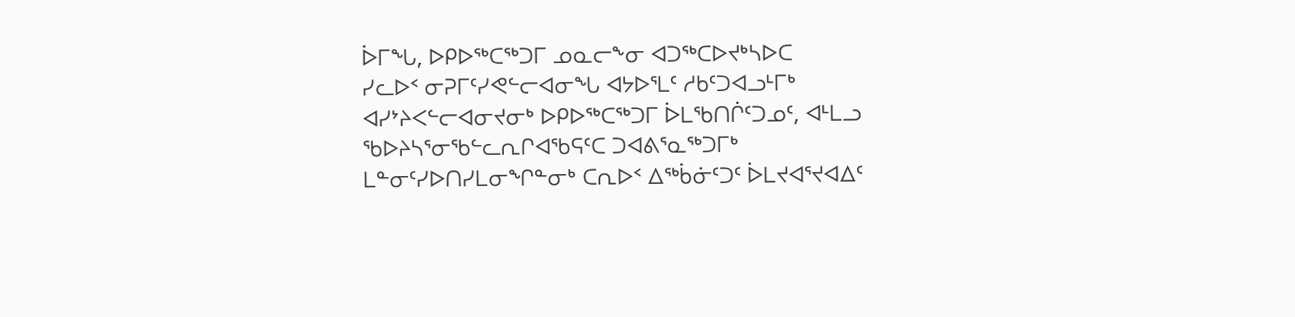ᐆᒥᖓ, ᐅᑭᐅᖅᑕᖅᑐᒥ ᓄᓇᓕᖕᓂ ᐊᑐᖅᑕᐅᔪᒃᓴᐅᑕ
ᓯᓚᐅᑉ ᓂᕈᒥᑦᓯᕙᓪᓕᐊᓂᖓ ᐊᔭᐅᕐᒪᑦ ᓱᑲᑦᑐᐊᓗᒻᒥᒃ ᐊᓯᔾᔨᐸᓪᓕᐊᓂᔪᓂᒃ ᐅᑭᐅᖅᑕᖅᑐᒥ ᐆᒪᖃᑎᒌᑦᑐᓄᑦ, ᐊᒻᒪᓗ ᖃᐅᔨᓴᕐᓂᖃᓪᓚᕆᒋᐊᖃᕋᑦᑕ ᑐᐊᕕᕐᓇᖅᑐᒥᒃ ᒪᓐᓂᑦᓯᐅᑎᓯᒪᓂᖏᓐᓂᒃ ᑕᕆᐅᑉ ᐃᖅᑳᓃᑦᑐᑦ ᐆᒪᔪᐊᕐᔪᐊᐃᑦ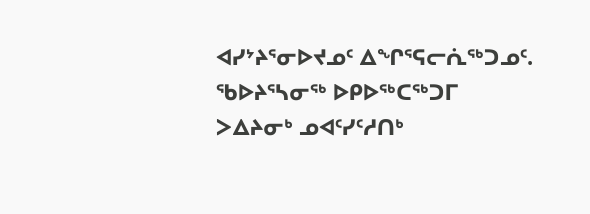ᐊᓯᔾᔨᕐᓂᐅᔪᓄᑦ ᐃᖏᕐᕋᓕᕇᖅᑐᓄᑦ.
ᖃᐅᔨᕐᓴᓂᖅ ᐅᑭᐅᖅᑕᖅᑐᒥ ᐳᐃᔨᓂᒃ ᓄᐊᑦᓯᑦᓱᑎᒃ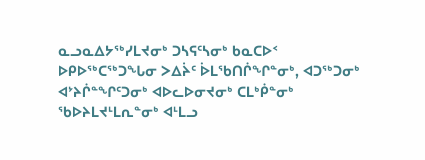ᓇᓗᓇᐃᔭᖅᓯᒪᔪᓂᒃ ᑐᓴᕋᑦᓴᓂᒃ ᑲᓇᑕᐅᑉ ᐅᑭᐅᖅᑕᖅᑐᖓᓂ ᐳᐃᔩᑦ ᐆᒪᖃᑎᒌᖏᓐᓂᒃ, ᐊᑐᖅᑐᓂᒃ ᐊᔾᔨᒌᓐᖏᑦᑐᓂᒃ ᐊᐅᓚᐅᓂᔪᓂᒃ ᑕᒪᒃᑮᓐᓂᒃ ᖃᐅᔨᒪᔪᒻᒪᕆᓐᓂᒃ ᐊᒻᒪᓗ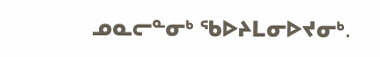ᓄᓇᓕᓐᓂᒃ ᖃᐅᔨᒪᓂᐅᔪᓂᒃ.